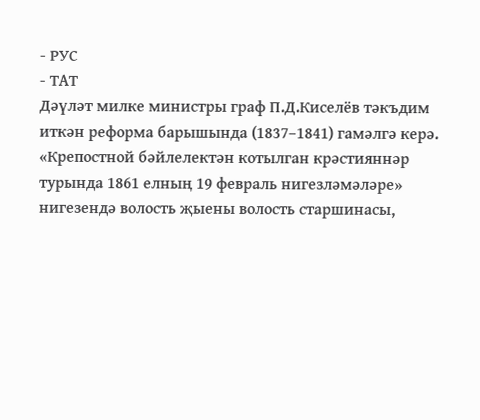- РУС
- ТАТ
Дәүләт милке министры граф П.Д.Киселёв тәкъдим иткән реформа барышында (1837–1841) гамәлгә керә.
«Крепостной бәйлелектән котылган крәстияннәр турында 1861 елның 19 февраль нигезләмәләре» нигезендә волость җыены волость старшинасы,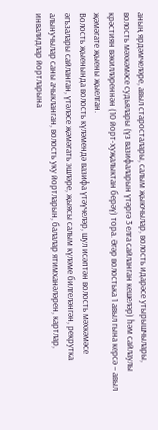аның ярдәмчеләре, авыл старосталары, салым җыючылар, волость идарәсе утырышчылары, волость мәхкәмәсе судьялары (үз вазифаларын үтәргә 3 елга сайланган кешеләр) һәм сайлаулы крәстиян вәкилләреннән (10 йорт-хуҗалыктан берәү) тора. Әгәр волостька 1 авыл гына керсә – авыл җәмәгате җыены җыелган.
Волость җыенында волость күләмендә вазифа үтәүчеләр, шул исәптән волость мәхкәмәсе әгъзалары сайланган, үтәләсе җәмәгать эшләре, җыясы салым күләме билгеләнгән, рекрутка алынучылар саны ачыкланган, волость уку йортларын, балалар ятимханәләрен, картлар, инвалидлар йортларына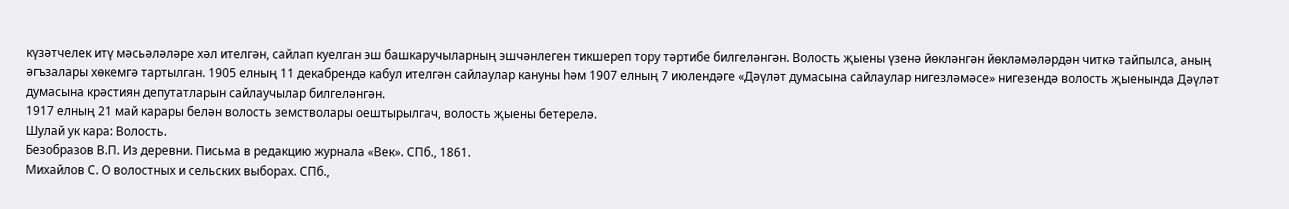күзәтчелек итү мәсьәләләре хәл ителгән, сайлап куелган эш башкаручыларның эшчәнлеген тикшереп тору тәртибе билгеләнгән. Волость җыены үзенә йөкләнгән йөкләмәләрдән читкә тайпылса, аның әгъзалары хөкемгә тартылган. 1905 елның 11 декабрендә кабул ителгән сайлаулар кануны һәм 1907 елның 7 июлендәге «Дәүләт думасына сайлаулар нигезләмәсе» нигезендә волость җыенында Дәүләт думасына крәстиян депутатларын сайлаучылар билгеләнгән.
1917 елның 21 май карары белән волость земстволары оештырылгач, волость җыены бетерелә.
Шулай ук кара: Волость.
Безобразов В.П. Из деревни. Письма в редакцию журнала «Век». СПб., 1861.
Михайлов С. О волостных и сельских выборах. СПб.,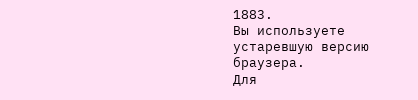1883.
Вы используете устаревшую версию браузера.
Для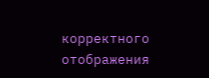корректного отображения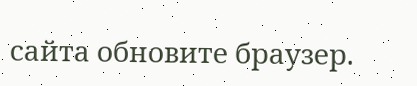сайта обновите браузер.